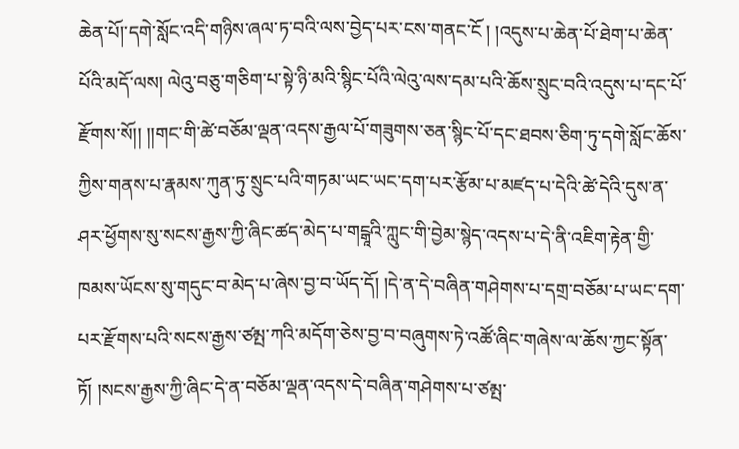ཆེན་པོ།་དགེ་སློང་འདི་གཉིས་ཞལ་ཏ་བའི་ལས་བྱེད་པར་ངས་གནང་ངོ ། །འདུས་པ་ཆེན་པོ་ཐེག་པ་ཆེན་པོའི་མདོ་ལས། ལེའུ་བཅུ་གཅིག་པ་སྟེ་ཉི་མའི་སྙིང་པོའི་ལེའུ་ལས་དམ་པའི་ཆོས་སྲུང་བའི་འདུས་པ་དང་པོ་རྫོགས་སོ།། །།གང་གི་ཚེ་བཅོམ་ལྡན་འདས་རྒྱལ་པོ་གཟུགས་ཅན་སྙིང་པོ་དང་ཐབས་ཅིག་ཏུ་དགེ་སློང་ཆོས་ཀྱིས་གནས་པ་རྣམས་ཀུན་ཏུ་སྲུང་པའི་གཏམ་ཡང་ཡང་དག་པར་རྩོམ་པ་མཛད་པ་དེའི་ཚེ་དེའི་དུས་ན་ཤར་ཕྱོགས་སུ་སངས་རྒྱས་ཀྱི་ཞིང་ཚད་མེད་པ་གངྒཱའི་ཀླུང་གི་བྱེམ་སྙེད་འདས་པ་དེ་ནི་འཇིག་རྟེན་གྱི་ཁམས་ཡོངས་སུ་གདུང་བ་མེད་པ་ཞེས་བྱ་བ་ཡོད་དོ། །དེ་ན་དེ་བཞིན་གཤེགས་པ་དགྲ་བཅོམ་པ་ཡང་དག་པར་རྫོགས་པའི་སངས་རྒྱས་ཙམྤ་ཀའི་མདོག་ཅེས་བྱ་བ་བཞུགས་ཏེ་འཚོ་ཞིང་གཞེས་ལ་ཆོས་ཀྱང་སྟོན་ཏོ། །སངས་རྒྱས་ཀྱི་ཞིང་དེ་ན་བཅོམ་ལྡན་འདས་དེ་བཞིན་གཤེགས་པ་ཙམྤ་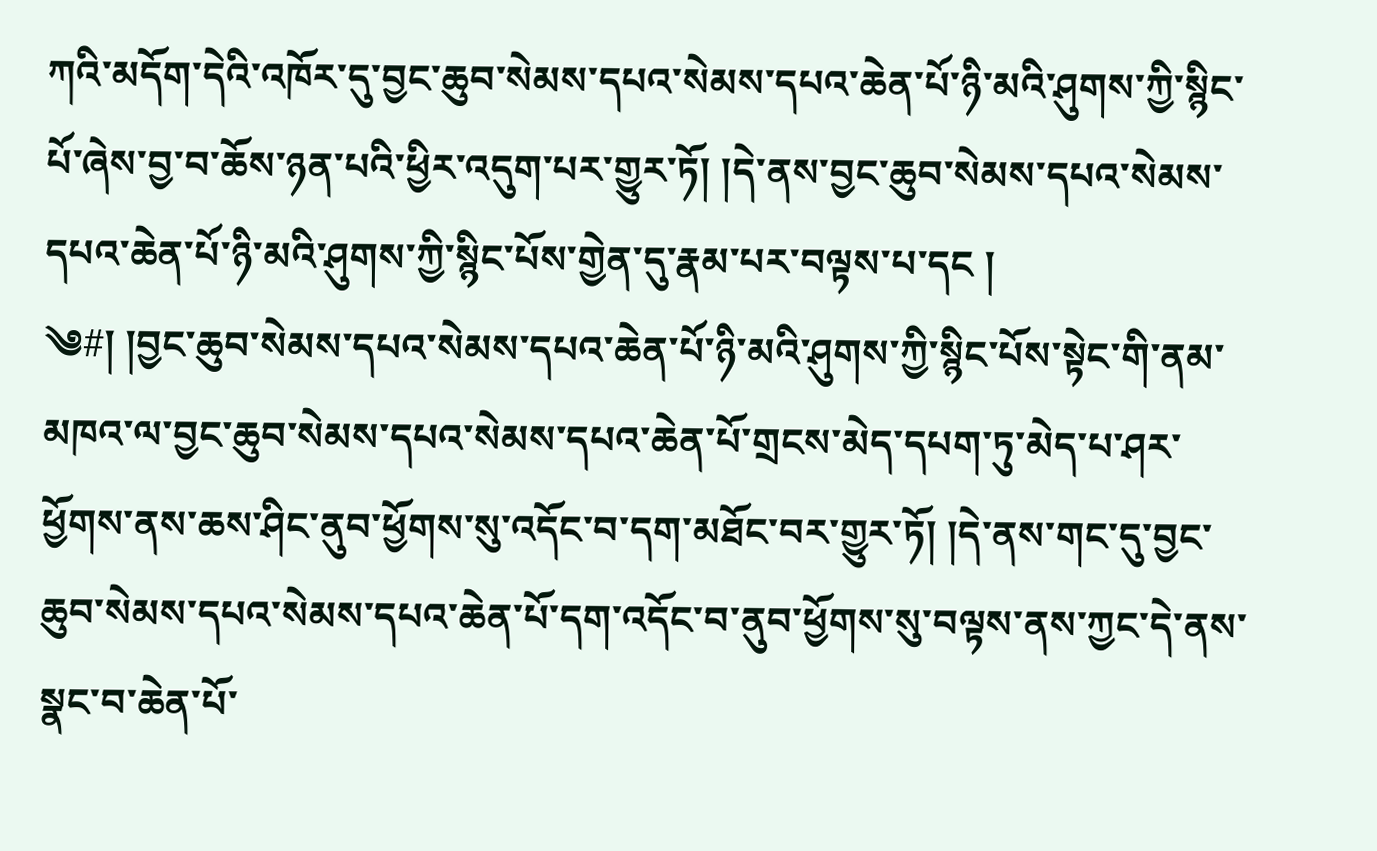ཀའི་མདོག་དེའི་འཁོར་དུ་བྱང་ཆུབ་སེམས་དཔའ་སེམས་དཔའ་ཆེན་པོ་ཉི་མའི་ཤུགས་ཀྱི་སྙིང་པོ་ཞེས་བྱ་བ་ཆོས་ཉན་པའི་ཕྱིར་འདུག་པར་གྱུར་ཏོ། །དེ་ནས་བྱང་ཆུབ་སེམས་དཔའ་སེམས་དཔའ་ཆེན་པོ་ཉི་མའི་ཤུགས་ཀྱི་སྙིང་པོས་གྱེན་དུ་རྣམ་པར་བལྟས་པ་དང །
༄#། །བྱང་ཆུབ་སེམས་དཔའ་སེམས་དཔའ་ཆེན་པོ་ཉི་མའི་ཤུགས་ཀྱི་སྙིང་པོས་སྟེང་གི་ནམ་མཁའ་ལ་བྱང་ཆུབ་སེམས་དཔའ་སེམས་དཔའ་ཆེན་པོ་གྲངས་མེད་དཔག་ཏུ་མེད་པ་ཤར་ཕྱོགས་ནས་ཆས་ཤིང་ནུབ་ཕྱོགས་སུ་འདོང་བ་དག་མཐོང་བར་གྱུར་ཏོ། །དེ་ནས་གང་དུ་བྱང་ཆུབ་སེམས་དཔའ་སེམས་དཔའ་ཆེན་པོ་དག་འདོང་བ་ནུབ་ཕྱོགས་སུ་བལྟས་ནས་ཀྱང་དེ་ནས་སྣང་བ་ཆེན་པོ་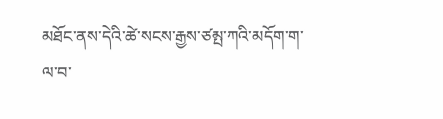མཐོང་ནས་དེའི་ཚེ་སངས་རྒྱས་ཙམྤ་ཀའི་མདོག་ག་ལ་བ་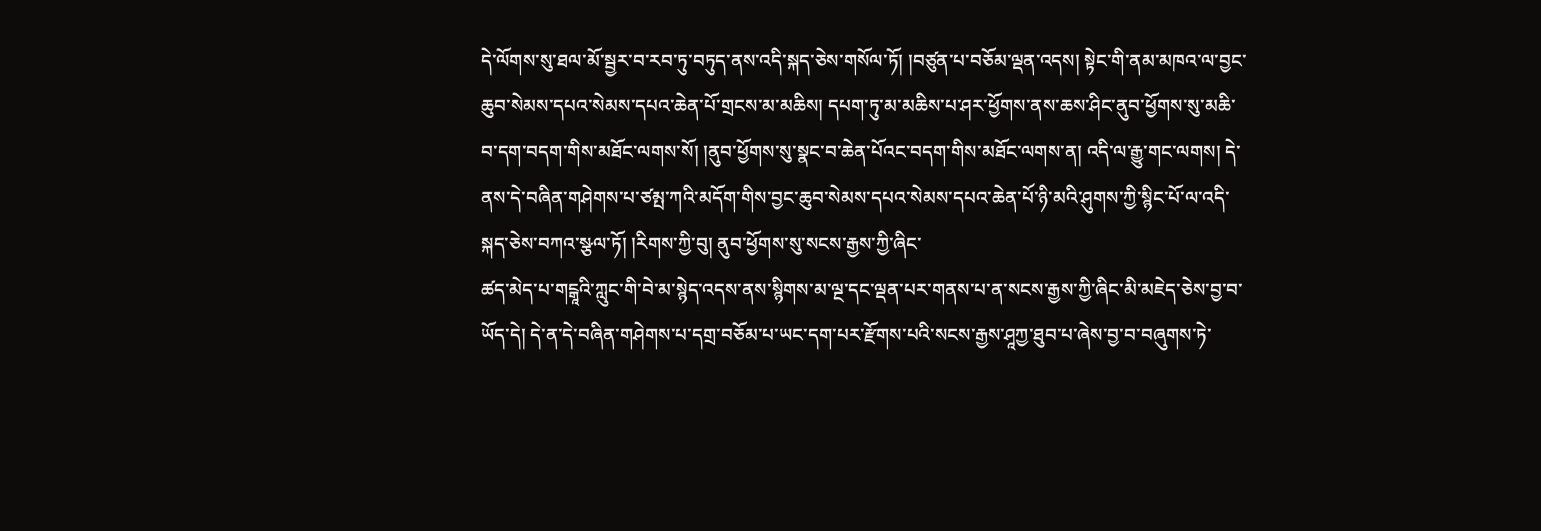དེ་ལོགས་སུ་ཐལ་མོ་སྦྱར་བ་རབ་ཏུ་བཏུད་ནས་འདི་སྐད་ཅེས་གསོལ་ཏོ། །བཙུན་པ་བཅོམ་ལྡན་འདས། སྟེང་གི་ནམ་མཁའ་ལ་བྱང་ཆུབ་སེམས་དཔའ་སེམས་དཔའ་ཆེན་པོ་གྲངས་མ་མཆིས། དཔག་ཏུ་མ་མཆིས་པ་ཤར་ཕྱོགས་ནས་ཆས་ཤིང་ནུབ་ཕྱོགས་སུ་མཆི་བ་དག་བདག་གིས་མཐོང་ལགས་སོ། །ནུབ་ཕྱོགས་སུ་སྣང་བ་ཆེན་པོའང་བདག་གིས་མཐོང་ལགས་ན། འདི་ལ་རྒྱུ་གང་ལགས། དེ་ནས་དེ་བཞིན་གཤེགས་པ་ཙམྤ་ཀའི་མདོག་གིས་བྱང་ཆུབ་སེམས་དཔའ་སེམས་དཔའ་ཆེན་པོ་ཉི་མའི་ཤུགས་ཀྱི་སྙིང་པོ་ལ་འདི་སྐད་ཅེས་བཀའ་སྩལ་ཏོ། །རིགས་ཀྱི་བུ། ནུབ་ཕྱོགས་སུ་སངས་རྒྱས་ཀྱི་ཞིང་
ཚད་མེད་པ་གངྒཱའི་ཀླུང་གི་བེ་མ་སྙེད་འདས་ནས་སྙིགས་མ་ལྔ་དང་ལྡན་པར་གནས་པ་ན་སངས་རྒྱས་ཀྱི་ཞིང་མི་མཇེད་ཅེས་བྱ་བ་ཡོད་དེ། དེ་ན་དེ་བཞིན་གཤེགས་པ་དགྲ་བཅོམ་པ་ཡང་དག་པར་རྫོགས་པའི་སངས་རྒྱས་ཤཱཀྱ་ཐུབ་པ་ཞེས་བྱ་བ་བཞུགས་ཏེ་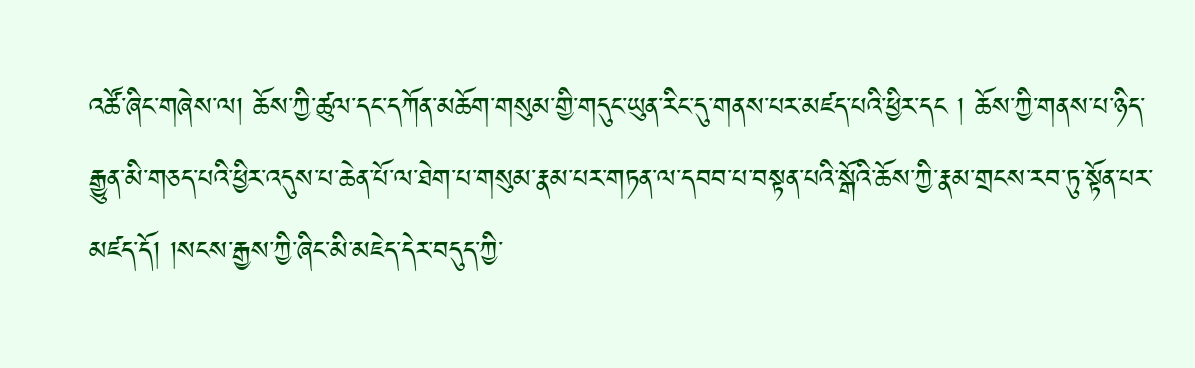འཚོ་ཞིང་གཞེས་ལ། ཆོས་ཀྱི་ཚུལ་དང་དཀོན་མཆོག་གསུམ་གྱི་གདུང་ཡུན་རིང་དུ་གནས་པར་མཛད་པའི་ཕྱིར་དང ། ཆོས་ཀྱི་གནས་པ་ཉིད་རྒྱུན་མི་གཅད་པའི་ཕྱིར་འདུས་པ་ཆེན་པོ་ལ་ཐེག་པ་གསུམ་རྣམ་པར་གཏན་ལ་དབབ་པ་བསྟན་པའི་སྒོའི་ཆོས་ཀྱི་རྣམ་གྲངས་རབ་ཏུ་སྟོན་པར་མཛད་དོ། །སངས་རྒྱས་ཀྱི་ཞིང་མི་མཇེད་དེར་བདུད་ཀྱི་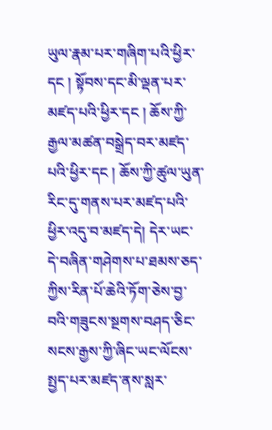ཡུལ་རྣམ་པར་གཞིག་པའི་ཕྱིར་དང ། སྟོབས་དང་མི་ལྡན་པར་མཛད་པའི་ཕྱིར་དང ། ཆོས་ཀྱི་རྒྱལ་མཚན་བསྒྲེད་བར་མཛད་པའི་ཕྱིར་དང ། ཆོས་ཀྱི་ཚུལ་ཡུན་རིང་དུ་གནས་པར་མཛད་པའི་ཕྱིར་འདུ་བ་མཛད་དེ། དེར་ཡང་དེ་བཞིན་གཤེགས་པ་ཐམས་ཅད་ཀྱིས་རིན་པོ་ཆེའི་ཏོག་ཅེས་བྱ་བའི་གཟུངས་སྔགས་བཤད་ཅིང་སངས་རྒྱས་ཀྱི་ཞིང་ཡང་ལོངས་སྤྱད་པར་མཛད་ནས་སླར་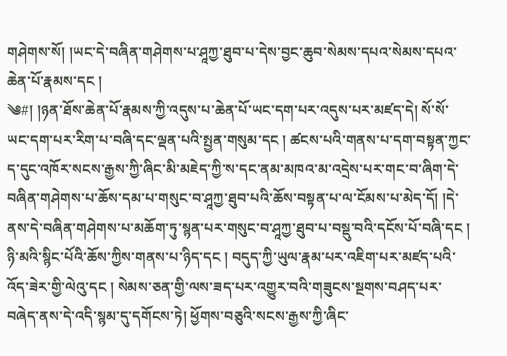གཤེགས་སོ། །ཡང་དེ་བཞིན་གཤེགས་པ་ཤཱཀྱ་ཐུབ་པ་དེས་བྱང་ཆུབ་སེམས་དཔའ་སེམས་དཔའ་ཆེན་པོ་རྣམས་དང །
༄#། །ཉན་ཐོས་ཆེན་པོ་རྣམས་ཀྱི་འདུས་པ་ཆེན་པོ་ཡང་དག་པར་འདུས་པར་མཛད་དེ། སོ་སོ་ཡང་དག་པར་རིག་པ་བཞི་དང་ལྡན་པའི་སྤྱན་གསུམ་དང ། ཚངས་པའི་གནས་པ་དག་བསྟན་ཀྱང་ད་དུང་འཁོར་སངས་རྒྱས་ཀྱི་ཞིང་མི་མཇེད་ཀྱི་ས་དང་ནམ་མཁའ་མ་འདྲེས་པར་གང་བ་ཞིག་དེ་བཞིན་གཤེགས་པ་ཆོས་དམ་པ་གསུང་བ་ཤཱཀྱ་ཐུབ་པའི་ཆོས་བསྟན་པ་ལ་ངོམས་པ་མེད་དོ། །དེ་ནས་དེ་བཞིན་གཤེགས་པ་མཆོག་ཏུ་སྙན་པར་གསུང་བ་ཤཱཀྱ་ཐུབ་པ་བསྡུ་བའི་དངོས་པོ་བཞི་དང ། ཉི་མའི་སྙིང་པོའི་ཆོས་ཀྱིས་གནས་པ་ཉིད་དང ། བདུད་ཀྱི་ཡུལ་རྣམ་པར་འཇིག་པར་མཛད་པའི་འོད་ཟེར་གྱི་ལེའུ་དང ། སེམས་ཅན་གྱི་ལས་ཟད་པར་འགྱུར་བའི་གཟུངས་སྔགས་བཤད་པར་བཞེད་ནས་དེ་འདི་སྙམ་དུ་དགོངས་ཏེ། ཕྱོགས་བཅུའི་སངས་རྒྱས་ཀྱི་ཞིང་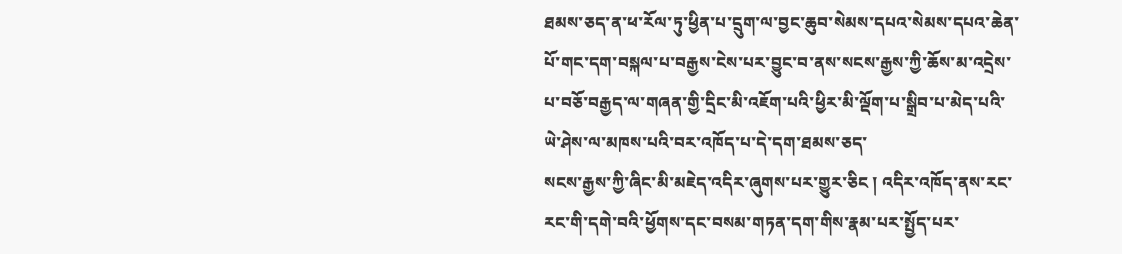ཐམས་ཅད་ན་ཕ་རོལ་ཏུ་ཕྱིན་པ་དྲུག་ལ་བྱང་ཆུབ་སེམས་དཔའ་སེམས་དཔའ་ཆེན་པོ་གང་དག་བསྐལ་པ་བརྒྱས་ངེས་པར་བྱུང་བ་ནས་སངས་རྒྱས་ཀྱི་ཆོས་མ་འདྲེས་པ་བཅོ་བརྒྱད་ལ་གཞན་གྱི་དྲིང་མི་འཇོག་པའི་ཕྱིར་མི་ལྡོག་པ་སྒྲིབ་པ་མེད་པའི་ཡེ་ཤེས་ལ་མཁས་པའི་བར་འཁོད་པ་དེ་དག་ཐམས་ཅད་
སངས་རྒྱས་ཀྱི་ཞིང་མི་མཇེད་འདིར་ཞུགས་པར་གྱུར་ཅིང ། འདིར་འཁོད་ནས་རང་རང་གི་དགེ་བའི་ཕྱོགས་དང་བསམ་གཏན་དག་གིས་རྣམ་པར་སྤྱོད་པར་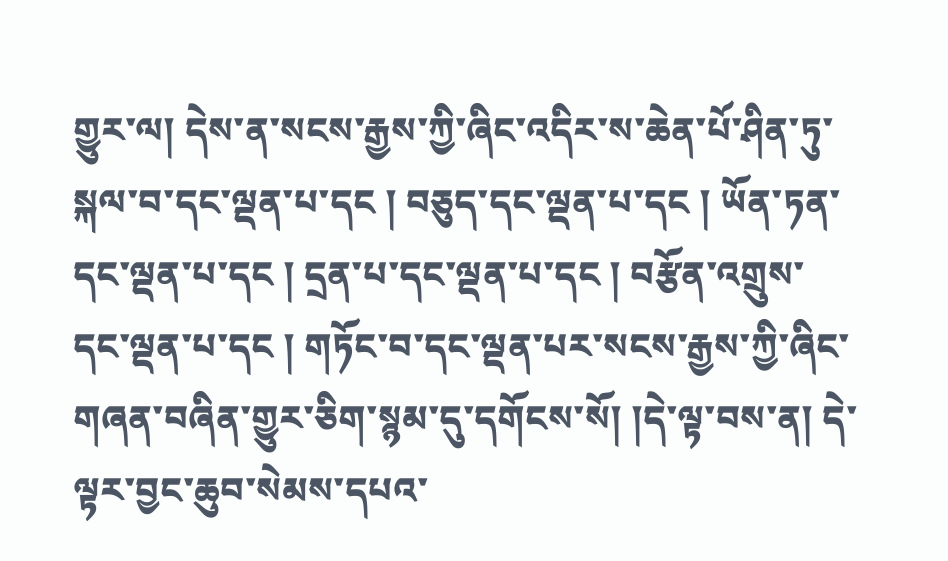གྱུར་ལ། དེས་ན་སངས་རྒྱས་ཀྱི་ཞིང་འདིར་ས་ཆེན་པོ་ཤིན་ཏུ་སྐལ་བ་དང་ལྡན་པ་དང ། བཅུད་དང་ལྡན་པ་དང ། ཡོན་ཏན་དང་ལྡན་པ་དང ། དྲན་པ་དང་ལྡན་པ་དང ། བརྩོན་འགྲུས་དང་ལྡན་པ་དང ། གཏོང་བ་དང་ལྡན་པར་སངས་རྒྱས་ཀྱི་ཞིང་གཞན་བཞིན་གྱུར་ཅིག་སྙམ་དུ་དགོངས་སོ། །དེ་ལྟ་བས་ན། དེ་ལྟར་བྱང་ཆུབ་སེམས་དཔའ་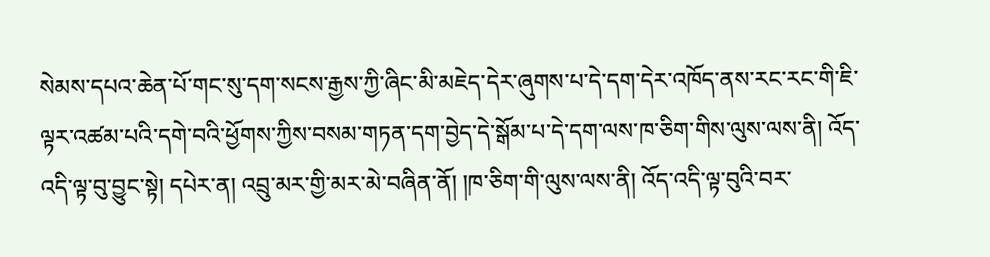སེམས་དཔའ་ཆེན་པོ་གང་སུ་དག་སངས་རྒྱས་ཀྱི་ཞིང་མི་མཇེད་དེར་ཞུགས་པ་དེ་དག་དེར་འཁོད་ནས་རང་རང་གི་ཇི་ལྟར་འཚམ་པའི་དགེ་བའི་ཕྱོགས་ཀྱིས་བསམ་གཏན་དག་བྱེད་དེ་སྒོམ་པ་དེ་དག་ལས་ཁ་ཅིག་གིས་ལུས་ལས་ནི། འོད་འདི་ལྟ་བུ་བྱུང་སྟེ། དཔེར་ན། འབྲུ་མར་གྱི་མར་མེ་བཞིན་ནོ། །ཁ་ཅིག་གི་ལུས་ལས་ནི། འོད་འདི་ལྟ་བུའི་བར་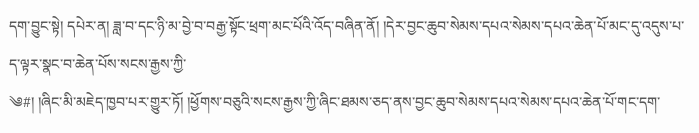དག་བྱུང་སྟེ། དཔེར་ན། ཟླ་བ་དང་ཉི་མ་བྱེ་བ་བརྒྱ་སྟོང་ཕྲག་མང་པོའི་འོད་བཞིན་ནོ། །དེར་བྱང་ཆུབ་སེམས་དཔའ་སེམས་དཔའ་ཆེན་པོ་མང་དུ་འདུས་པ་ད་ལྟར་སྣང་བ་ཆེན་པོས་སངས་རྒྱས་ཀྱི་
༄#། །ཞིང་མི་མཇེད་ཁྱབ་པར་གྱུར་ཏོ། །ཕྱོགས་བཅུའི་སངས་རྒྱས་ཀྱི་ཞིང་ཐམས་ཅད་ནས་བྱང་ཆུབ་སེམས་དཔའ་སེམས་དཔའ་ཆེན་པོ་གང་དག་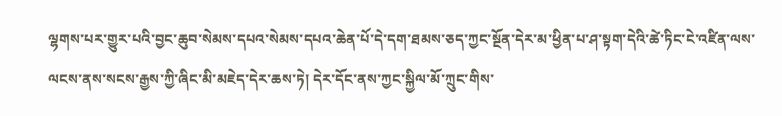ལྷགས་པར་གྱུར་པའི་བྱང་ཆུབ་སེམས་དཔའ་སེམས་དཔའ་ཆེན་པོ་དེ་དག་ཐམས་ཅད་ཀྱང་སྔོན་དེར་མ་ཕྱིན་པ་ཤ་སྟག་དེའི་ཚེ་ཏིང་ངེ་འཛིན་ལས་ལངས་ནས་སངས་རྒྱས་ཀྱི་ཞིང་མི་མཇེད་དེར་ཆས་ཏེ། དེར་དོང་ནས་ཀྱང་སྐྱིལ་མོ་ཀྲུང་གིས་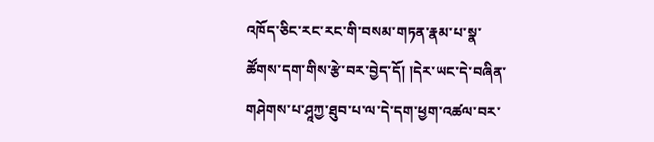འཁོད་ཅིང་རང་རང་གི་བསམ་གཏན་རྣམ་པ་སྣ་ཚོགས་དག་གིས་རྩེ་བར་བྱེད་དོ། །དེར་ཡང་དེ་བཞིན་གཤེགས་པ་ཤཱཀྱ་ཐུབ་པ་ལ་དེ་དག་ཕྱག་འཚལ་བར་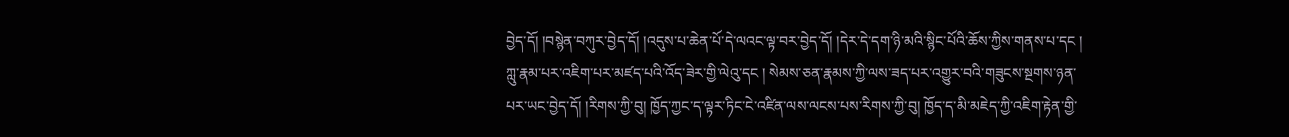བྱེད་དོ། །བསྙེན་བཀུར་བྱེད་དོ། །འདུས་པ་ཆེན་པོ་དེ་ལའང་ལྟ་བར་བྱེད་དོ། །དེར་དེ་དག་ཉི་མའི་སྙིང་པོའི་ཆོས་ཀྱིས་གནས་པ་དང ། ཀླུ་རྣམ་པར་འཇིག་པར་མཛད་པའི་འོད་ཟེར་གྱི་ལེའུ་དང ། སེམས་ཅན་རྣམས་ཀྱི་ལས་ཟད་པར་འགྱུར་བའི་གཟུངས་སྔགས་ཉན་པར་ཡང་བྱེད་དོ། །རིགས་ཀྱི་བུ། ཁྱོད་ཀྱང་ད་ལྟར་ཏིང་ངེ་འཛིན་ལས་ལངས་པས་རིགས་ཀྱི་བུ། ཁྱོད་ད་མི་མཇེད་ཀྱི་འཇིག་རྟེན་གྱི་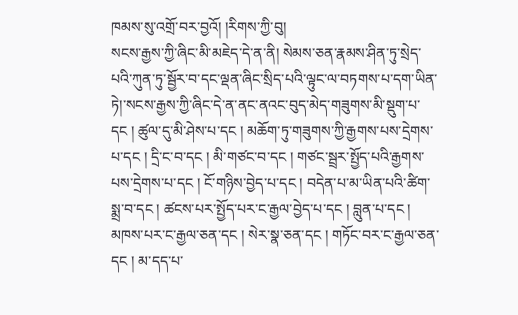ཁམས་སུ་འགྲོ་བར་བྱའོ། །རིགས་ཀྱི་བུ།
སངས་རྒྱས་ཀྱི་ཞིང་མི་མཇེད་དེ་ན་ནི། སེམས་ཅན་རྣམས་ཤིན་ཏུ་སྲེད་པའི་ཀུན་ཏུ་སྦྱོར་བ་དང་ལྡན་ཞིང་སྲིད་པའི་ལྟུང་ལ་བཏགས་པ་དག་ཡིན་ཏེ།་སངས་རྒྱས་ཀྱི་ཞིང་དེ་ན་ནང་ནའང་བུད་མེད་གཟུགས་མི་སྡུག་པ་དང ། ཚུལ་དུ་མི་ཤེས་པ་དང ། མཆོག་ཏུ་གཟུགས་ཀྱི་རྒྱགས་པས་དྲེགས་པ་དང ། དྲི་ང་བ་དང ། མི་གཙང་བ་དང ། གཙང་སྦྲར་སྤྱོད་པའི་རྒྱགས་པས་དྲེགས་པ་དང ། ངོ་གཉིས་བྱེད་པ་དང ། བདེན་པ་མ་ཡིན་པའི་ཚིག་སྨྲ་བ་དང ། ཚངས་པར་སྤྱོད་པར་ང་རྒྱལ་བྱེད་པ་དང ། བླུན་པ་དང ། མཁས་པར་ང་རྒྱལ་ཅན་དང ། སེར་སྣ་ཅན་དང ། གཏོང་བར་ང་རྒྱལ་ཅན་དང ། མ་དད་པ་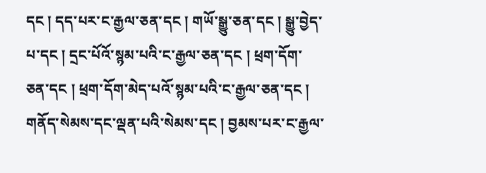དང ། དད་པར་ང་རྒྱལ་ཅན་དང ། གཡོ་སྒྱུ་ཅན་དང ། སྒྱུ་བྱེད་པ་དང ། དྲང་པོའོ་སྙམ་པའི་ང་རྒྱལ་ཅན་དང ། ཕྲག་དོག་ཅན་དང ། ཕྲག་དོག་མེད་པའོ་སྙམ་པའི་ང་རྒྱལ་ཅན་དང ། གནོད་སེམས་དང་ལྡན་པའི་སེམས་དང ། བྱམས་པར་ང་རྒྱལ་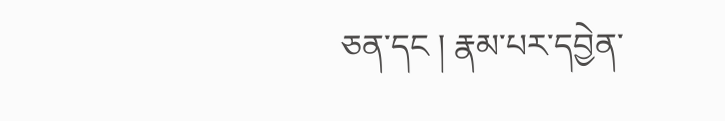ཅན་དང ། རྣམ་པར་དབྱེན་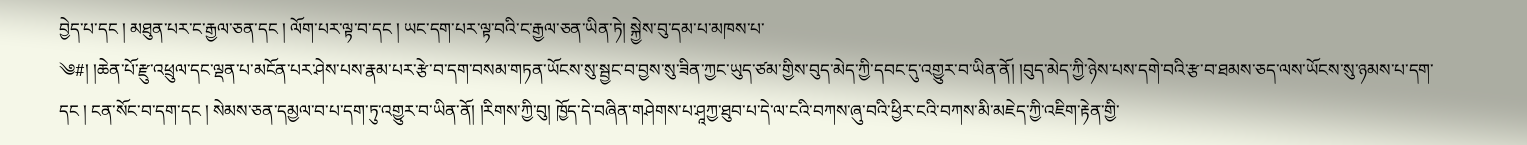བྱེད་པ་དང ། མཐུན་པར་ང་རྒྱལ་ཅན་དང ། ལོག་པར་ལྟ་བ་དང ། ཡང་དག་པར་ལྟ་བའི་ང་རྒྱལ་ཅན་ཡིན་ཏེ། སྐྱེས་བུ་དམ་པ་མཁས་པ་
༄#། །ཆེན་པོ་རྫུ་འཕྲུལ་དང་ལྡན་པ་མངོན་པར་ཤེས་པས་རྣམ་པར་རྩེ་བ་དག་བསམ་གཏན་ཡོངས་སུ་སྦྱང་བ་བྱས་སུ་ཟིན་ཀྱང་ཡུད་ཙམ་གྱིས་བུད་མེད་ཀྱི་དབང་དུ་འགྱུར་བ་ཡིན་ནོ། །བུད་མེད་ཀྱི་ཉེས་པས་དགེ་བའི་རྩ་བ་ཐམས་ཅད་ལས་ཡོངས་སུ་ཉམས་པ་དག་དང ། ངན་སོང་བ་དག་དང ། སེམས་ཅན་དམྱལ་བ་པ་དག་ཏུ་འགྱུར་བ་ཡིན་ནོ། །རིགས་ཀྱི་བུ། ཁྱོད་དེ་བཞིན་གཤེགས་པ་ཤཱཀྱ་ཐུབ་པ་དེ་ལ་ངའི་བཀས་ཞུ་བའི་ཕྱིར་ངའི་བཀས་མི་མཇེད་ཀྱི་འཇིག་རྟེན་གྱི་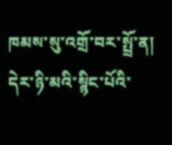ཁམས་སུ་འགྲོ་བར་སྤྲོ་ན། དེར་ཉི་མའི་སྙིང་པོའི་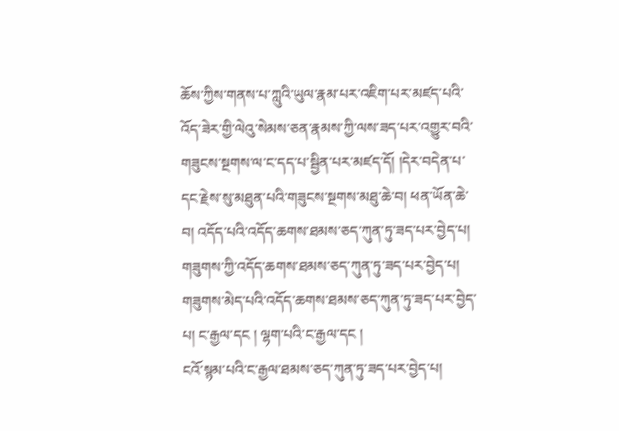ཆོས་ཀྱིས་གནས་པ་ཀླུའི་ཡུལ་རྣམ་པར་འཇིག་པར་མཛད་པའི་འོད་ཟེར་གྱི་ལེའུ་སེམས་ཅན་རྣམས་ཀྱི་ལས་ཟད་པར་འགྱུར་བའི་གཟུངས་སྔགས་ལ་ང་དད་པ་སྦྱིན་པར་མཛད་དོ། །དེར་བདེན་པ་དང་རྗེས་སུ་མཐུན་པའི་གཟུངས་སྔགས་མཐུ་ཆེ་བ། ཕན་ཡོན་ཆེ་བ། འདོད་པའི་འདོད་ཆགས་ཐམས་ཅད་ཀུན་ཏུ་ཟད་པར་བྱེད་པ། གཟུགས་ཀྱི་འདོད་ཆགས་ཐམས་ཅད་ཀུན་ཏུ་ཟད་པར་བྱེད་པ། གཟུགས་མེད་པའི་འདོད་ཆགས་ཐམས་ཅད་ཀུན་ཏུ་ཟད་པར་བྱེད་པ། ང་རྒྱལ་དང ། ལྷག་པའི་ང་རྒྱལ་དང །
ངའོ་སྙམ་པའི་ང་རྒྱལ་ཐམས་ཅད་ཀུན་ཏུ་ཟད་པར་བྱེད་པ།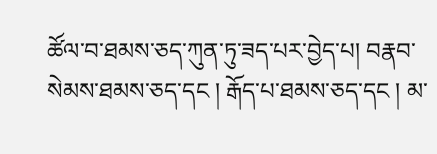ཚོལ་བ་ཐམས་ཅད་ཀུན་ཏུ་ཟད་པར་བྱེད་པ། བརྣབ་སེམས་ཐམས་ཅད་དང ། རྒོད་པ་ཐམས་ཅད་དང ། མ་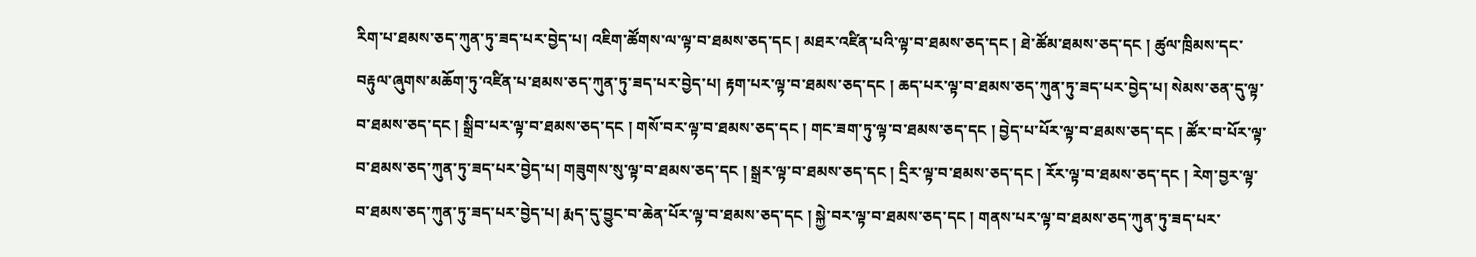རིག་པ་ཐམས་ཅད་ཀུན་ཏུ་ཟད་པར་བྱེད་པ། འཇིག་ཚོགས་ལ་ལྟ་བ་ཐམས་ཅད་དང ། མཐར་འཛིན་པའི་ལྟ་བ་ཐམས་ཅད་དང ། ཐེ་ཚོམ་ཐམས་ཅད་དང ། ཚུལ་ཁྲིམས་དང་བརྟུལ་ཞུགས་མཆོག་ཏུ་འཛིན་པ་ཐམས་ཅད་ཀུན་ཏུ་ཟད་པར་བྱེད་པ། རྟག་པར་ལྟ་བ་ཐམས་ཅད་དང ། ཆད་པར་ལྟ་བ་ཐམས་ཅད་ཀུན་ཏུ་ཟད་པར་བྱེད་པ། སེམས་ཅན་དུ་ལྟ་བ་ཐམས་ཅད་དང ། སྒྲིབ་པར་ལྟ་བ་ཐམས་ཅད་དང ། གསོ་བར་ལྟ་བ་ཐམས་ཅད་དང ། གང་ཟག་ཏུ་ལྟ་བ་ཐམས་ཅད་དང ། བྱེད་པ་པོར་ལྟ་བ་ཐམས་ཅད་དང ། ཚོར་བ་པོར་ལྟ་བ་ཐམས་ཅད་ཀུན་ཏུ་ཟད་པར་བྱེད་པ། གཟུགས་སུ་ལྟ་བ་ཐམས་ཅད་དང ། སྒྲར་ལྟ་བ་ཐམས་ཅད་དང ། དྲིར་ལྟ་བ་ཐམས་ཅད་དང ། རོར་ལྟ་བ་ཐམས་ཅད་དང ། རེག་བྱར་ལྟ་བ་ཐམས་ཅད་ཀུན་ཏུ་ཟད་པར་བྱེད་པ། རྨད་དུ་བྱུང་བ་ཆེན་པོར་ལྟ་བ་ཐམས་ཅད་དང ། སྐྱེ་བར་ལྟ་བ་ཐམས་ཅད་དང ། གནས་པར་ལྟ་བ་ཐམས་ཅད་ཀུན་ཏུ་ཟད་པར་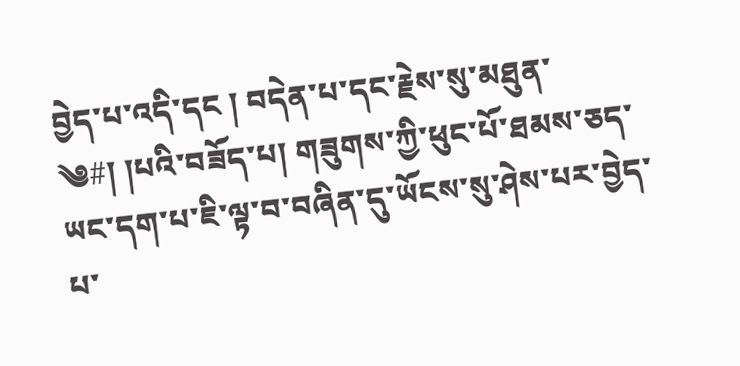བྱེད་པ་འདི་དང ། བདེན་པ་དང་རྗེས་སུ་མཐུན་
༄#། །པའི་བཟོད་པ། གཟུགས་ཀྱི་ཕུང་པོ་ཐམས་ཅད་ཡང་དག་པ་ཇི་ལྟ་བ་བཞིན་དུ་ཡོངས་སུ་ཤེས་པར་བྱེད་པ་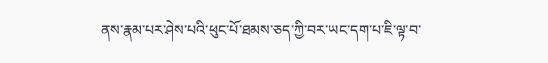ནས་རྣམ་པར་ཤེས་པའི་ཕུང་པོ་ཐམས་ཅད་ཀྱི་བར་ཡང་དག་པ་ཇི་ལྟ་བ་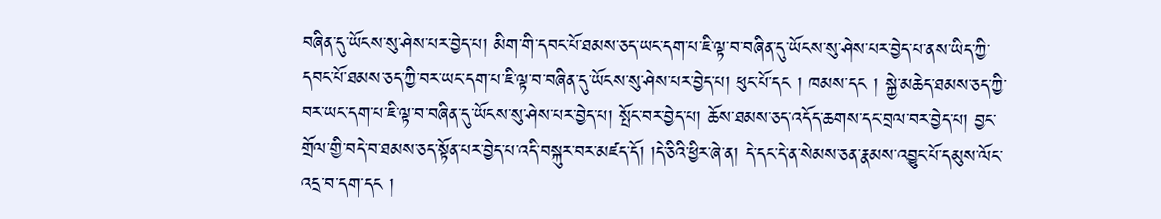བཞིན་དུ་ཡོངས་སུ་ཤེས་པར་བྱེད་པ། མིག་གི་དབང་པོ་ཐམས་ཅད་ཡང་དག་པ་ཇི་ལྟ་བ་བཞིན་དུ་ཡོངས་སུ་ཤེས་པར་བྱེད་པ་ནས་ཡིད་ཀྱི་དབང་པོ་ཐམས་ཅད་ཀྱི་བར་ཡང་དག་པ་ཇི་ལྟ་བ་བཞིན་དུ་ཡོངས་སུ་ཤེས་པར་བྱེད་པ། ཕུང་པོ་དང ། ཁམས་དང ། སྐྱེ་མཆེད་ཐམས་ཅད་ཀྱི་བར་ཡང་དག་པ་ཇི་ལྟ་བ་བཞིན་དུ་ཡོངས་སུ་ཤེས་པར་བྱེད་པ། སྤོང་བར་བྱེད་པ། ཆོས་ཐམས་ཅད་འདོད་ཆགས་དང་བྲལ་བར་བྱེད་པ། བྱང་གྲོལ་གྱི་བདེ་བ་ཐམས་ཅད་སྟོན་པར་བྱེད་པ་འདི་བསྐུར་བར་མཛད་དོ། །དེ་ཅིའི་ཕྱིར་ཞེ་ན། དེ་དང་དེ་ན་སེམས་ཅན་རྣམས་འབྱུང་པོ་དམུས་ལོང་འདྲ་བ་དག་དང །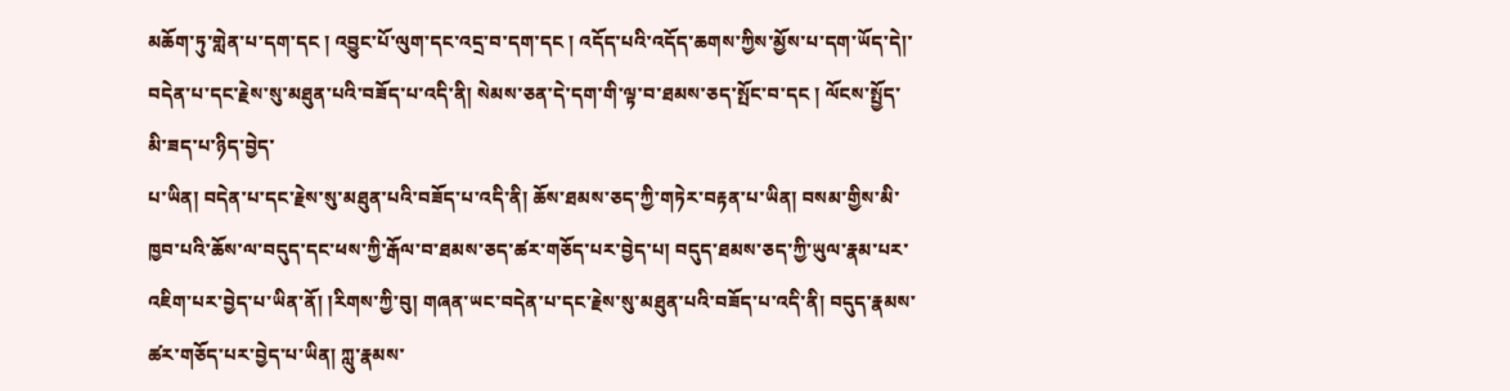མཆོག་ཏུ་གླེན་པ་དག་དང ། འབྱུང་པོ་ལུག་དང་འདྲ་བ་དག་དང ། འདོད་པའི་འདོད་ཆགས་ཀྱིས་མྱོས་པ་དག་ཡོད་དེ།་བདེན་པ་དང་རྗེས་སུ་མཐུན་པའི་བཟོད་པ་འདི་ནི། སེམས་ཅན་དེ་དག་གི་ལྟ་བ་ཐམས་ཅད་སྤོང་བ་དང ། ལོངས་སྤྱོད་མི་ཟད་པ་ཉིད་བྱེད་
པ་ཡིན། བདེན་པ་དང་རྗེས་སུ་མཐུན་པའི་བཟོད་པ་འདི་ནི། ཆོས་ཐམས་ཅད་ཀྱི་གཏེར་བརྟན་པ་ཡིན། བསམ་གྱིས་མི་ཁྱབ་པའི་ཆོས་ལ་བདུད་དང་ཕས་ཀྱི་རྒོལ་བ་ཐམས་ཅད་ཚར་གཅོད་པར་བྱེད་པ། བདུད་ཐམས་ཅད་ཀྱི་ཡུལ་རྣམ་པར་འཇིག་པར་བྱེད་པ་ཡིན་ནོ། །རིགས་ཀྱི་བུ། གཞན་ཡང་བདེན་པ་དང་རྗེས་སུ་མཐུན་པའི་བཟོད་པ་འདི་ནི། བདུད་རྣམས་ཚར་གཅོད་པར་བྱེད་པ་ཡིན། ཀླུ་རྣམས་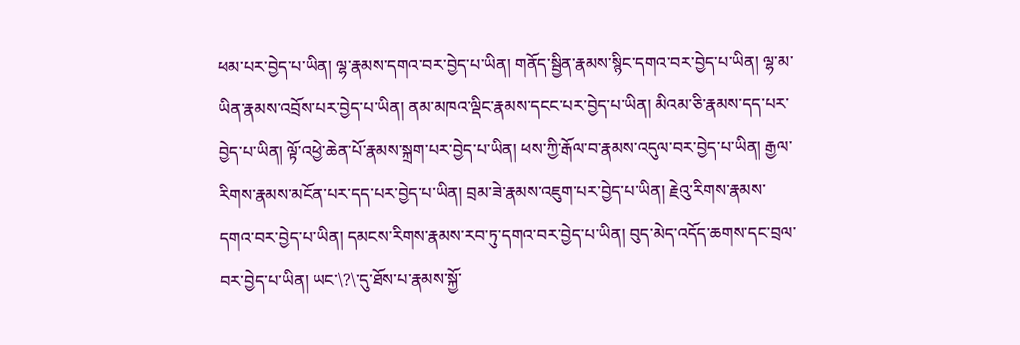ཕམ་པར་བྱེད་པ་ཡིན། ལྷ་རྣམས་དགའ་བར་བྱེད་པ་ཡིན། གནོད་སྦྱིན་རྣམས་སྙིང་དགའ་བར་བྱེད་པ་ཡིན། ལྷ་མ་ཡིན་རྣམས་འབྲོས་པར་བྱེད་པ་ཡིན། ནམ་མཁའ་ལྡིང་རྣམས་དངང་པར་བྱེད་པ་ཡིན། མིའམ་ཅི་རྣམས་དད་པར་བྱེད་པ་ཡིན། ལྟོ་འཕྱེ་ཆེན་པོ་རྣམས་སྐྲག་པར་བྱེད་པ་ཡིན། ཕས་ཀྱི་རྒོལ་བ་རྣམས་འདུལ་བར་བྱེད་པ་ཡིན། རྒྱལ་རིགས་རྣམས་མངོན་པར་དད་པར་བྱེད་པ་ཡིན། བྲམ་ཟེ་རྣམས་འཇུག་པར་བྱེད་པ་ཡིན། རྗེའུ་རིགས་རྣམས་དགའ་བར་བྱེད་པ་ཡིན། དམངས་རིགས་རྣམས་རབ་ཏུ་དགའ་བར་བྱེད་པ་ཡིན། བུད་མེད་འདོད་ཆགས་དང་བྲལ་བར་བྱེད་པ་ཡིན། ཡང་\?\་དུ་ཐོས་པ་རྣམས་སྐྱོ་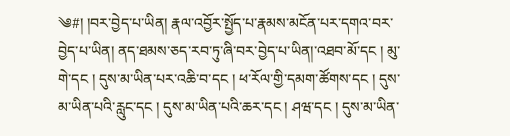༄#། །བར་བྱེད་པ་ཡིན། རྣལ་འབྱོར་སྤྱོད་པ་རྣམས་མངོན་པར་དགའ་བར་བྱེད་པ་ཡིན། ནད་ཐམས་ཅད་རབ་ཏུ་ཞི་བར་བྱེད་པ་ཡིན།་འཐབ་མོ་དང ། མུ་གེ་དང ། དུས་མ་ཡིན་པར་འཆི་བ་དང ། ཕ་རོལ་གྱི་དམག་ཚོགས་དང ། དུས་མ་ཡིན་པའི་རླུང་དང ། དུས་མ་ཡིན་པའི་ཆར་དང ། ཤཝ་དང ། དུས་མ་ཡིན་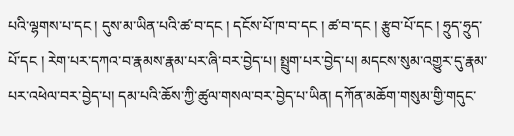པའི་ལྷགས་པ་དང ། དུས་མ་ཡིན་པའི་ཚ་བ་དང ། དངོས་པོ་ཁ་བ་དང ། ཚ་བ་དང ། རྩུབ་པོ་དང ། ཧྲུད་ཧྲུད་པོ་དང ། རེག་པར་དཀའ་བ་རྣམས་རྣམ་པར་ཞི་བར་བྱེད་པ། སྤྲུག་པར་བྱེད་པ། མདངས་སུམ་འགྱུར་དུ་རྣམ་པར་འཕེལ་བར་བྱེད་པ། དམ་པའི་ཆོས་ཀྱི་ཚུལ་གསལ་བར་བྱེད་པ་ཡིན། དཀོན་མཆོག་གསུམ་གྱི་གདུང་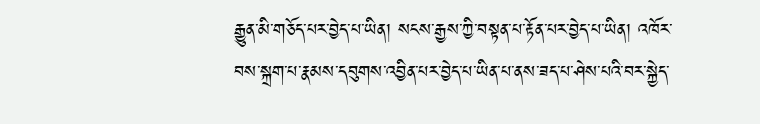རྒྱུན་མི་གཅོད་པར་བྱེད་པ་ཡིན། སངས་རྒྱས་ཀྱི་བསྟན་པ་རྟོན་པར་བྱེད་པ་ཡིན། འཁོར་བས་སྐྲག་པ་རྣམས་དབུགས་འབྱིན་པར་བྱེད་པ་ཡིན་པ་ནས་ཟད་པ་ཤེས་པའི་བར་སྐྱེད་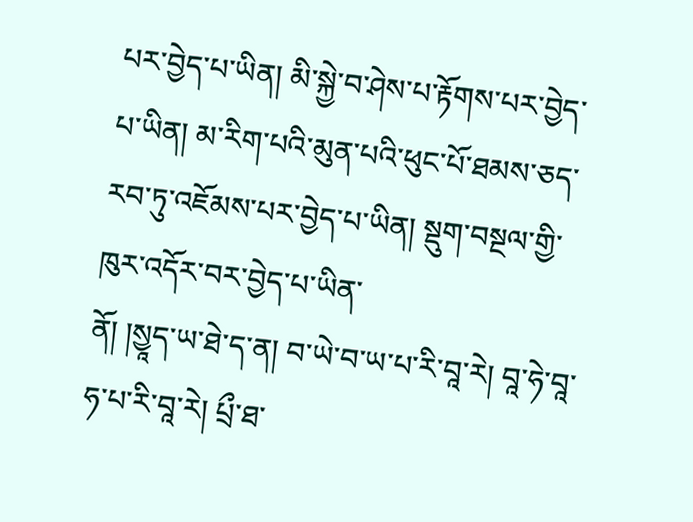པར་བྱེད་པ་ཡིན། མི་སྐྱེ་བ་ཤེས་པ་རྟོགས་པར་བྱེད་པ་ཡིན། མ་རིག་པའི་མུན་པའི་ཕུང་པོ་ཐམས་ཅད་རབ་ཏུ་འཇོམས་པར་བྱེད་པ་ཡིན། སྡུག་བསྔལ་གྱི་ཁུར་འདོར་བར་བྱེད་པ་ཡིན་
ནོ། །སྱཱད་ཡ་ཐེ་ད་ན། བ་ཡེ་བ་ཡ་པ་རི་བཱ་རེ། བཱ་ཧེ་བཱ་ཧ་པ་རི་བཱ་རེ། པྲྀ་ཐ་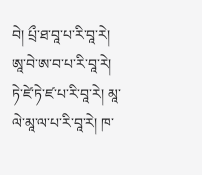བེ། པྲྀ་ཐ་བཱ་པ་རི་བཱ་རེ། ཨཱ་བེ་ཨ་བ་པ་རི་བཱ་རེ། ཏེ་ཛེ་ཏེ་ཛ་པ་རི་བཱ་རེ། མཱ་ལེ་མཱ་ལ་པ་རི་བཱ་རེ། ཁ་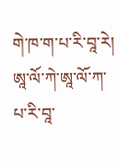གེ་ཁ་ག་པ་རི་བཱ་རེ། ཨཱ་ལོ་ཀེ་ཨཱ་ལོ་ཀ་པ་རི་བཱ་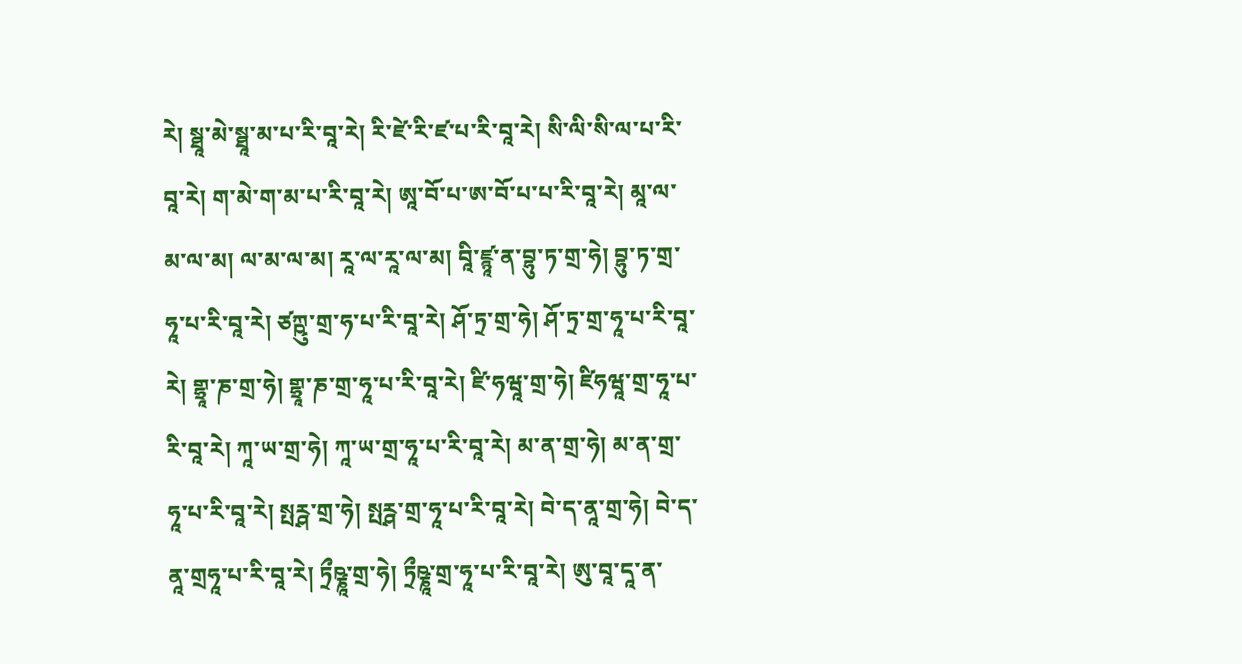རེ། སྠཱ་མེ་སྠཱ་མ་པ་རི་བཱ་རེ། རི་ཛེ་རི་ཛ་པ་རི་བཱ་རེ། སི་ལི་སི་ལ་པ་རི་བཱ་རེ། ག་མེ་ག་མ་པ་རི་བཱ་རེ། ཨཱ་བོ་པ་ཨ་བོ་པ་པ་རི་བཱ་རེ། མཱ་ལ་མ་ལ་མ། ལ་མ་ལ་མ། རཱ་ལ་རཱ་ལ་མ། བཱི་ཛྙཱ་ན་བྷུ་ཏ་གྲ་ཧེ། བྷུ་ཏ་གྲ་ཧཱ་པ་རི་བཱ་རེ། ཙཀྵུ་གྲ་ཧ་པ་རི་བཱ་རེ། ཤོ་ཏྲ་གྲ་ཧེ། ཤོ་ཏྲ་གྲ་ཧཱ་པ་རི་བཱ་རེ། གྷྲཱ་ཎ་གྲ་ཧེ། གྷྲཱ་ཎ་གྲ་ཧཱ་པ་རི་བཱ་རེ། ཛི་ཧཝཱ་གྲ་ཧེ། ཛིཧཝཱ་གྲ་ཧཱ་པ་རི་བཱ་རེ། ཀཱ་ཡ་གྲ་ཧེ། ཀཱ་ཡ་གྲ་ཧཱ་པ་རི་བཱ་རེ། མ་ན་གྲ་ཧེ། མ་ན་གྲ་ཧཱ་པ་རི་བཱ་རེ། སྤཪྴ་གྲ་ཧེ། སྤཪྴ་གྲ་ཧཱ་པ་རི་བཱ་རེ། བེ་ད་ནཱ་གྲ་ཧེ། བེ་ད་ནཱ་གྲཧཱ་པ་རི་བཱ་རེ། ཏྲྀཥྞཱ་གྲ་ཧེ། ཏྲྀཥྞཱ་གྲ་ཧཱ་པ་རི་བཱ་རེ། ཨུ་བཱ་དཱ་ན་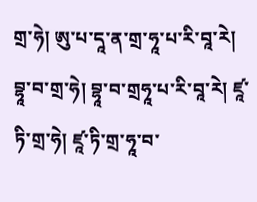གྲ་ཧེ། ཨུ་པ་དཱ་ན་གྲ་ཧཱ་པ་རི་བཱ་རེ། བྷཱ་བ་གྲ་ཧེ། བྷཱ་བ་གྲཧཱ་པ་རི་བཱ་རེ། ཛཱ་ཏི་གྲ་ཧེ། ཛཱ་ཏི་གྲ་ཧཱ་བ་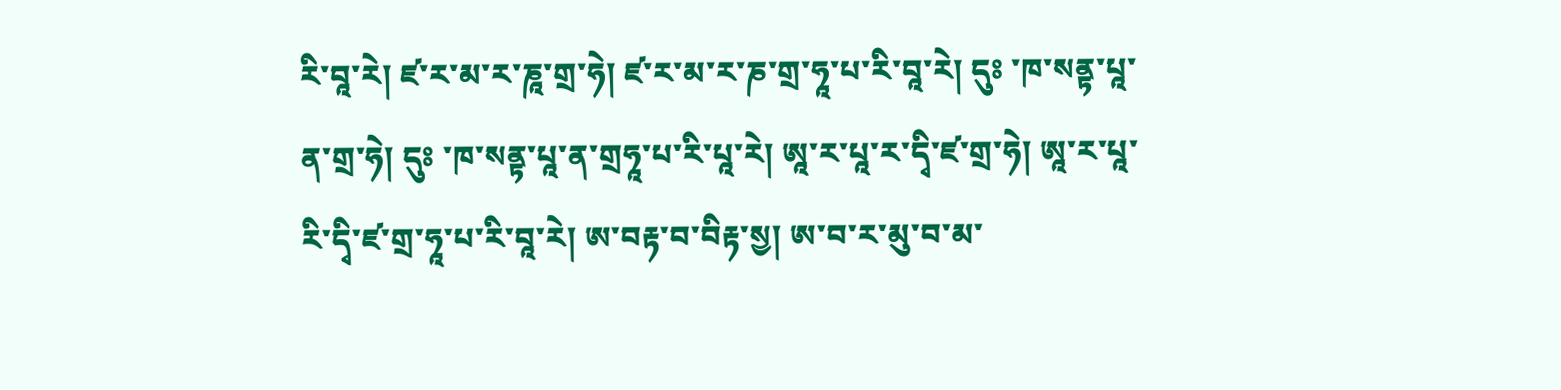རི་བཱ་རེ། ཛ་ར་མ་ར་ཎཱ་གྲ་ཧེ། ཛ་ར་མ་ར་ཎ་གྲ་ཧཱ་པ་རི་བཱ་རེ། དུཿ ་ཁ་སནྟ་པཱ་ན་གྲ་ཧེ། དུཿ ་ཁ་སནྟ་པཱ་ན་གྲཧཱ་པ་རི་པཱ་རེ། ཨཱ་ར་པཱ་ར་དྭི་ཛ་གྲ་ཧེ། ཨཱ་ར་པཱ་རི་དྭི་ཛ་གྲ་ཧཱ་པ་རི་བཱ་རེ། ཨ་བརྟ་བ་བིརྟ་སྱ། ཨ་བ་ར་མུ་བ་མ་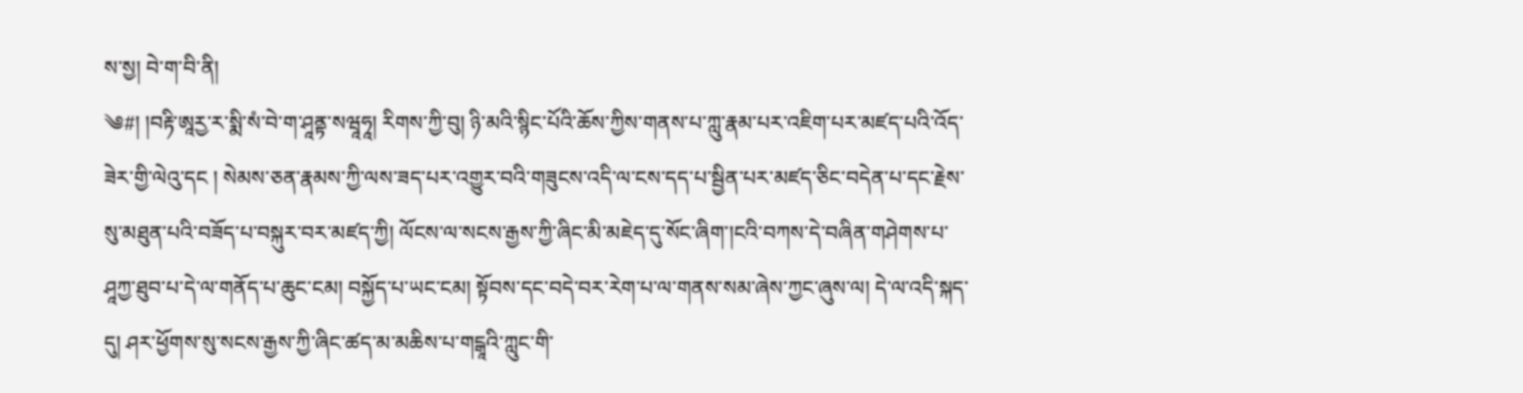ས་སྱ། བེ་ག་བི་ནི།
༄#། །བརྟི་ཨཱརྱ་ར་སྨི་སཾ་བེ་ག་ཤཱནྟ་སཝཱཧཱ། རིགས་ཀྱི་བུ། ཉི་མའི་སྙིང་པོའི་ཆོས་ཀྱིས་གནས་པ་ཀླུ་རྣམ་པར་འཇིག་པར་མཛད་པའི་འོད་ཟེར་གྱི་ལེའུ་དང ། སེམས་ཅན་རྣམས་ཀྱི་ལས་ཟད་པར་འགྱུར་བའི་གཟུངས་འདི་ལ་ངས་དད་པ་སྦྱིན་པར་མཛད་ཅིང་བདེན་པ་དང་རྗེས་སུ་མཐུན་པའི་བཟོད་པ་བསྐུར་བར་མཛད་ཀྱི། ལོངས་ལ་སངས་རྒྱས་ཀྱི་ཞིང་མི་མཇེད་དུ་སོང་ཞིག་།ངའི་བཀས་དེ་བཞིན་གཤེགས་པ་ཤཱཀྱ་ཐུབ་པ་དེ་ལ་གནོད་པ་ཆུང་ངམ། བསྐྱོད་པ་ཡང་ངམ། སྟོབས་དང་བདེ་བར་རེག་པ་ལ་གནས་སམ་ཞེས་ཀྱང་ཞུས་ལ། དེ་ལ་འདི་སྐད་དུ། ཤར་ཕྱོགས་སུ་སངས་རྒྱས་ཀྱི་ཞིང་ཚད་མ་མཆིས་པ་གངྒཱའི་ཀླུང་གི་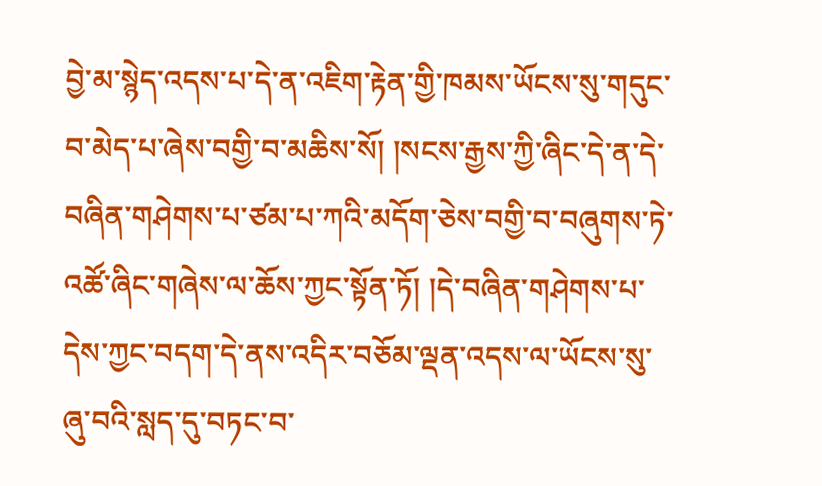བྱེ་མ་སྙེད་འདས་པ་དེ་ན་འཇིག་རྟེན་གྱི་ཁམས་ཡོངས་སུ་གདུང་བ་མེད་པ་ཞེས་བགྱི་བ་མཆིས་སོ། །སངས་རྒྱས་ཀྱི་ཞིང་དེ་ན་དེ་བཞིན་གཤེགས་པ་ཙམ་པ་ཀའི་མདོག་ཅེས་བགྱི་བ་བཞུགས་ཏེ་འཚོ་ཞིང་གཞེས་ལ་ཆོས་ཀྱང་སྟོན་ཏོ། །དེ་བཞིན་གཤེགས་པ་དེས་ཀྱང་བདག་དེ་ནས་འདིར་བཅོམ་ལྡན་འདས་ལ་ཡོངས་སུ་ཞུ་བའི་སླད་དུ་བཏང་བ་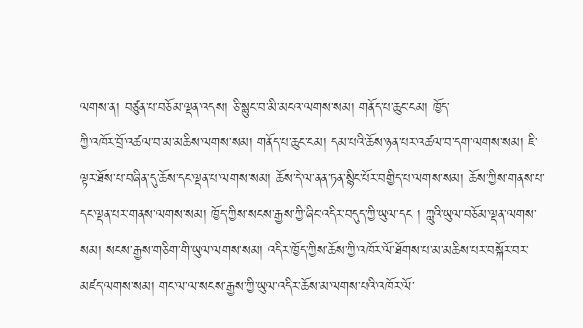ལགས་ན། བཙུན་པ་བཅོམ་ལྡན་འདས། ཅི་སྙུང་བ་མི་མངའ་ལགས་སམ། གནོད་པ་ཆུང་ངམ། ཁྱོད་
ཀྱི་འཁོར་བྲོ་འཚལ་བ་མ་མཆིས་ལགས་སམ། གནོད་པ་ཆུང་ངམ། དམ་པའི་ཆོས་ཉན་པར་འཚལ་བ་དག་ལགས་སམ། ཇི་ལྟར་ཐོས་པ་བཞིན་དུ་ཆོས་དང་ལྡན་པ་ལགས་སམ། ཆོས་དེ་ལ་ནན་ཏན་སྙིང་པོར་བགྱིད་པ་ལགས་སམ། ཆོས་ཀྱིས་གནས་པ་དང་ལྡན་པར་གནས་ལགས་སམ། ཁྱོད་ཀྱིས་སངས་རྒྱས་ཀྱི་ཞིང་འདིར་བདུད་ཀྱི་ཡུལ་དང ། ཀླུའི་ཡུལ་བཅོམ་ལྡན་ལགས་སམ། སངས་རྒྱས་གཅིག་གི་ཡུལ་ལགས་སམ། འདིར་ཁྱོད་ཀྱིས་ཆོས་ཀྱི་འཁོར་ལོ་ཐོགས་པ་མ་མཆིས་པར་བསྐོར་བར་མཛད་ལགས་སམ། གང་ལ་ལ་སངས་རྒྱས་ཀྱི་ཡུལ་འདིར་ཆོས་མ་ལགས་པའི་འཁོར་ལོ་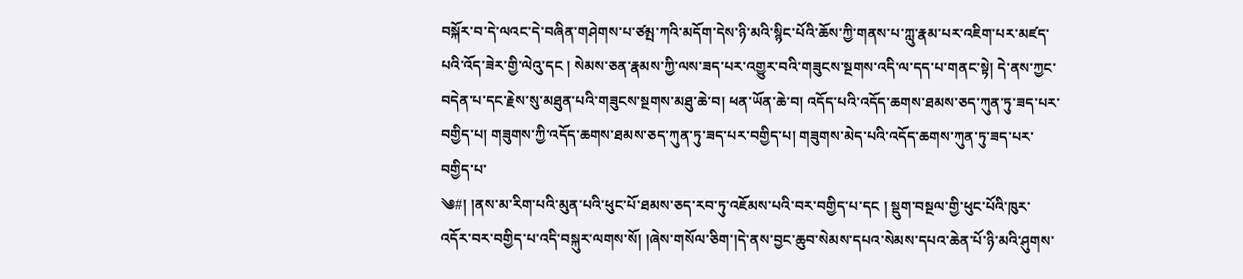བསྐོར་བ་དེ་ལའང་དེ་བཞིན་གཤེགས་པ་ཙམྤ་ཀའི་མདོག་དེས་ཉི་མའི་སྙིང་པོའི་ཆོས་ཀྱི་གནས་པ་ཀླུ་རྣམ་པར་འཇིག་པར་མཛད་པའི་འོད་ཟེར་གྱི་ལེའུ་དང ། སེམས་ཅན་རྣམས་ཀྱི་ལས་ཟད་པར་འགྱུར་བའི་གཟུངས་སྔགས་འདི་ལ་དད་པ་གནང་སྟེ། དེ་ནས་ཀྱང་བདེན་པ་དང་རྗེས་སུ་མཐུན་པའི་གཟུངས་སྔགས་མཐུ་ཆེ་བ། ཕན་ཡོན་ཆེ་བ། འདོད་པའི་འདོད་ཆགས་ཐམས་ཅད་ཀུན་ཏུ་ཟད་པར་བགྱིད་པ། གཟུགས་ཀྱི་འདོད་ཆགས་ཐམས་ཅད་ཀུན་ཏུ་ཟད་པར་བགྱིད་པ། གཟུགས་མེད་པའི་འདོད་ཆགས་ཀུན་ཏུ་ཟད་པར་བགྱིད་པ་
༄#། །ནས་མ་རིག་པའི་མུན་པའི་ཕུང་པོ་ཐམས་ཅད་རབ་ཏུ་འཇོམས་པའི་བར་བགྱིད་པ་དང ། སྡུག་བསྔལ་གྱི་ཕུང་པོའི་ཁུར་འདོར་བར་བགྱིད་པ་འདི་བསྐུར་ལགས་སོ། །ཞེས་གསོལ་ཅིག་།དེ་ནས་བྱང་ཆུབ་སེམས་དཔའ་སེམས་དཔའ་ཆེན་པོ་ཉི་མའི་ཤུགས་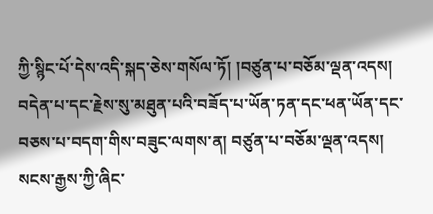ཀྱི་སྙིང་པོ་དེས་འདི་སྐད་ཅེས་གསོལ་ཏོ། །བཙུན་པ་བཅོམ་ལྡན་འདས། བདེན་པ་དང་རྗེས་སུ་མཐུན་པའི་བཟོད་པ་ཡོན་ཏན་དང་ཕན་ཡོན་དང་བཅས་པ་བདག་གིས་བཟུང་ལགས་ན། བཙུན་པ་བཅོམ་ལྡན་འདས། སངས་རྒྱས་ཀྱི་ཞིང་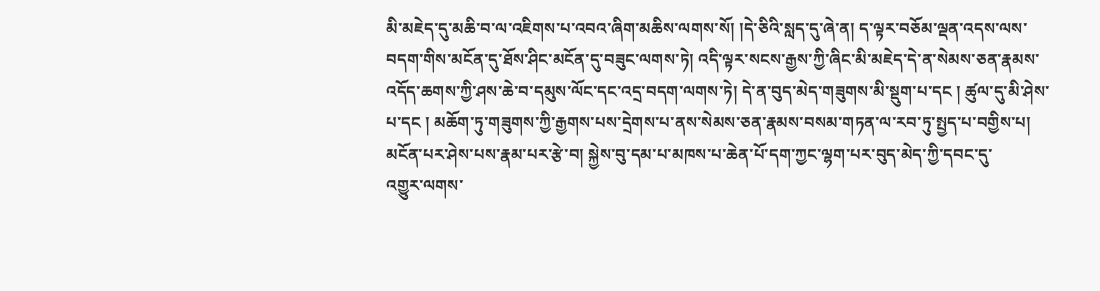མི་མཇེད་དུ་མཆི་བ་ལ་འཇིགས་པ་འབའ་ཞིག་མཆིས་ལགས་སོ། །དེ་ཅིའི་སླད་དུ་ཞེ་ན། ད་ལྟར་བཅོམ་ལྡན་འདས་ལས་བདག་གིས་མངོན་དུ་ཐོས་ཤིང་མངོན་དུ་བཟུང་ལགས་ཏེ། འདི་ལྟར་སངས་རྒྱས་ཀྱི་ཞིང་མི་མཇེད་དེ་ན་སེམས་ཅན་རྣམས་འདོད་ཆགས་ཀྱི་ཤས་ཆེ་བ་དམུས་ལོང་དང་འདྲ་བདག་ལགས་ཏེ། དེ་ན་བུད་མེད་གཟུགས་མི་སྡུག་པ་དང ། ཚུལ་དུ་མི་ཤེས་པ་དང ། མཆོག་ཏུ་གཟུགས་ཀྱི་རྒྱགས་པས་དྲེགས་པ་ནས་སེམས་ཅན་རྣམས་བསམ་གཏན་ལ་རབ་ཏུ་སྤྱད་པ་བགྱིས་པ། མངོན་པར་ཤེས་པས་རྣམ་པར་རྩེ་བ། སྐྱེས་བུ་དམ་པ་མཁས་པ་ཆེན་པོ་དག་ཀྱང་ལྷག་པར་བུད་མེད་ཀྱི་དབང་དུ་
འགྱུར་ལགས་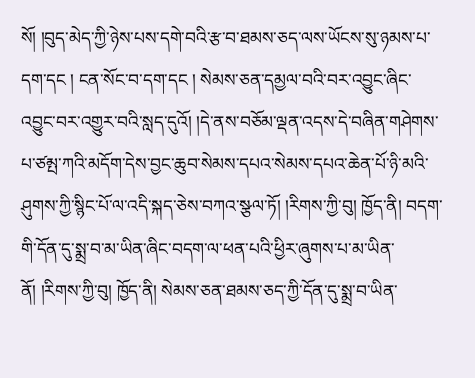སོ། །བུད་མེད་ཀྱི་ཉེས་པས་དགེ་བའི་རྩ་བ་ཐམས་ཅད་ལས་ཡོངས་སུ་ཉམས་པ་དག་དང ། ངན་སོང་བ་དག་དང ། སེམས་ཅན་དམྱལ་བའི་བར་འབྱུང་ཞིང་འབྱུང་བར་འགྱུར་བའི་སླད་དུའོ། །དེ་ནས་བཅོམ་ལྡན་འདས་དེ་བཞིན་གཤེགས་པ་ཙམྤ་ཀའི་མདོག་དེས་བྱང་ཆུབ་སེམས་དཔའ་སེམས་དཔའ་ཆེན་པོ་ཉི་མའི་ཤུགས་ཀྱི་སྙིང་པོ་ལ་འདི་སྐད་ཅེས་བཀའ་སྩལ་ཏོ། །རིགས་ཀྱི་བུ། ཁྱོད་ནི། བདག་གི་དོན་དུ་སྨྲ་བ་མ་ཡིན་ཞིང་བདག་ལ་ཕན་པའི་ཕྱིར་ཞུགས་པ་མ་ཡིན་ནོ། །རིགས་ཀྱི་བུ། ཁྱོད་ནི། སེམས་ཅན་ཐམས་ཅད་ཀྱི་དོན་དུ་སྨྲ་བ་ཡིན་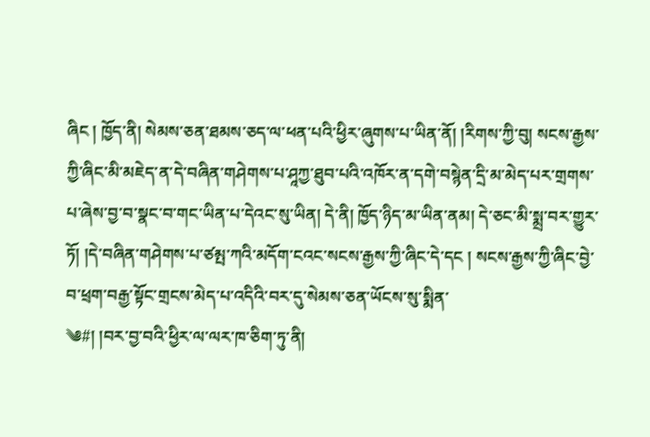ཞིང ། ཁྱོད་ནི། སེམས་ཅན་ཐམས་ཅད་ལ་ཕན་པའི་ཕྱིར་ཞུགས་པ་ཡིན་ནོ། །རིགས་ཀྱི་བུ། སངས་རྒྱས་ཀྱི་ཞིང་མི་མཇེད་ན་དེ་བཞིན་གཤེགས་པ་ཤཱཀྱ་ཐུབ་པའི་འཁོར་ན་དགེ་བསྙེན་དྲི་མ་མེད་པར་གྲགས་པ་ཞེས་བྱ་བ་སྣང་བ་གང་ཡིན་པ་དེའང་སུ་ཡིན། དེ་ནི། ཁྱོད་ཉིད་མ་ཡིན་ནམ། དེ་ཅང་མི་སྨྲ་བར་གྱུར་ཏོ། །དེ་བཞིན་གཤེགས་པ་ཙམྤ་ཀའི་མདོག་ངའང་སངས་རྒྱས་ཀྱི་ཞིང་དེ་དང ། སངས་རྒྱས་ཀྱི་ཞིང་བྱེ་བ་ཕྲག་བརྒྱ་སྟོང་གྲངས་མེད་པ་འདིའི་བར་དུ་སེམས་ཅན་ཡོངས་སུ་སྨིན་
༄#། །བར་བྱ་བའི་ཕྱིར་ལ་ལར་ཁ་ཅིག་ཏུ་ནི།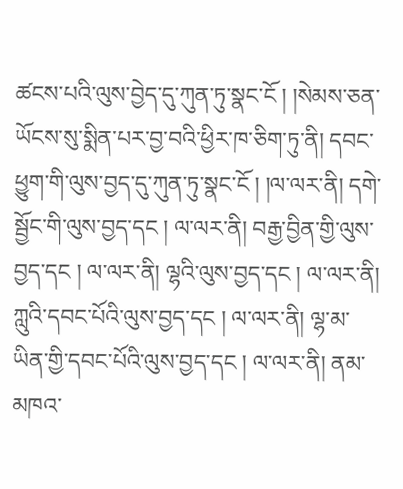ཚངས་པའི་ལུས་བྱེད་དུ་ཀུན་ཏུ་སྣང་ངོ ། །སེམས་ཅན་ཡོངས་སུ་སྨིན་པར་བྱ་བའི་ཕྱིར་ཁ་ཅིག་ཏུ་ནི། དབང་ཕྱུག་གི་ལུས་བྱད་དུ་ཀུན་ཏུ་སྣང་ངོ ། །ལ་ལར་ནི། དགེ་སྦྱོང་གི་ལུས་བྱད་དང ། ལ་ལར་ནི། བརྒྱ་བྱིན་གྱི་ལུས་བྱད་དང ། ལ་ལར་ནི། ལྷའི་ལུས་བྱད་དང ། ལ་ལར་ནི། ཀླུའི་དབང་པོའི་ལུས་བྱད་དང ། ལ་ལར་ནི། ལྷ་མ་ཡིན་གྱི་དབང་པོའི་ལུས་བྱད་དང ། ལ་ལར་ནི། ནམ་མཁའ་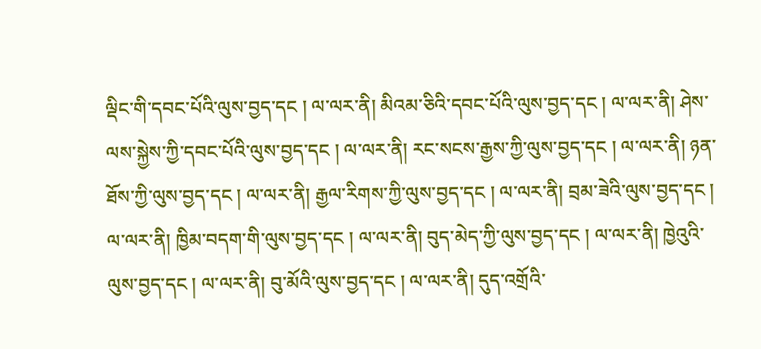ལྡིང་གི་དབང་པོའི་ལུས་བྱད་དང ། ལ་ལར་ནི། མིའམ་ཅིའི་དབང་པོའི་ལུས་བྱད་དང ། ལ་ལར་ནི། ཤེས་ལས་སྐྱེས་ཀྱི་དབང་པོའི་ལུས་བྱད་དང ། ལ་ལར་ནི། རང་སངས་རྒྱས་ཀྱི་ལུས་བྱད་དང ། ལ་ལར་ནི། ཉན་ཐོས་ཀྱི་ལུས་བྱད་དང ། ལ་ལར་ནི། རྒྱལ་རིགས་ཀྱི་ལུས་བྱད་དང ། ལ་ལར་ནི། བྲམ་ཟེའི་ལུས་བྱད་དང ། ལ་ལར་ནི། ཁྱིམ་བདག་གི་ལུས་བྱད་དང ། ལ་ལར་ནི། བུད་མེད་ཀྱི་ལུས་བྱད་དང ། ལ་ལར་ནི། ཁྱེའུའི་ལུས་བྱད་དང ། ལ་ལར་ནི། བུ་མོའི་ལུས་བྱད་དང ། ལ་ལར་ནི། དུད་འགྲོའི་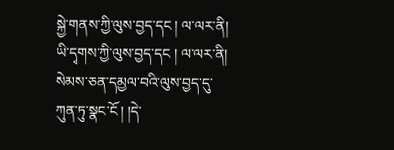སྐྱེ་གནས་ཀྱི་ལུས་བྱད་དང ། ལ་ལར་ནི། ཡི་དྭགས་ཀྱི་ལུས་བྱད་དང ། ལ་ལར་ནི། སེམས་ཅན་དམྱལ་བའི་ལུས་བྱད་དུ་ཀུན་ཏུ་སྣང་ངོ ། །དེ་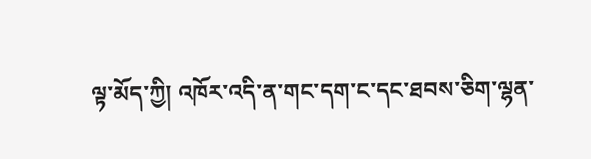ལྟ་མོད་ཀྱི། འཁོར་འདི་ན་གང་དག་ང་དང་ཐབས་ཅིག་ལྷན་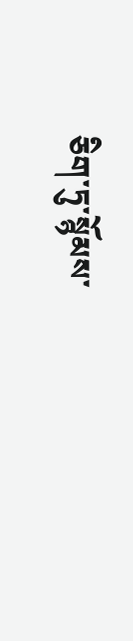ཅིག་ཏུ་སྙོམས་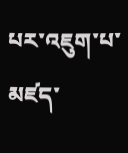པར་འཇུག་པ་མཛད་